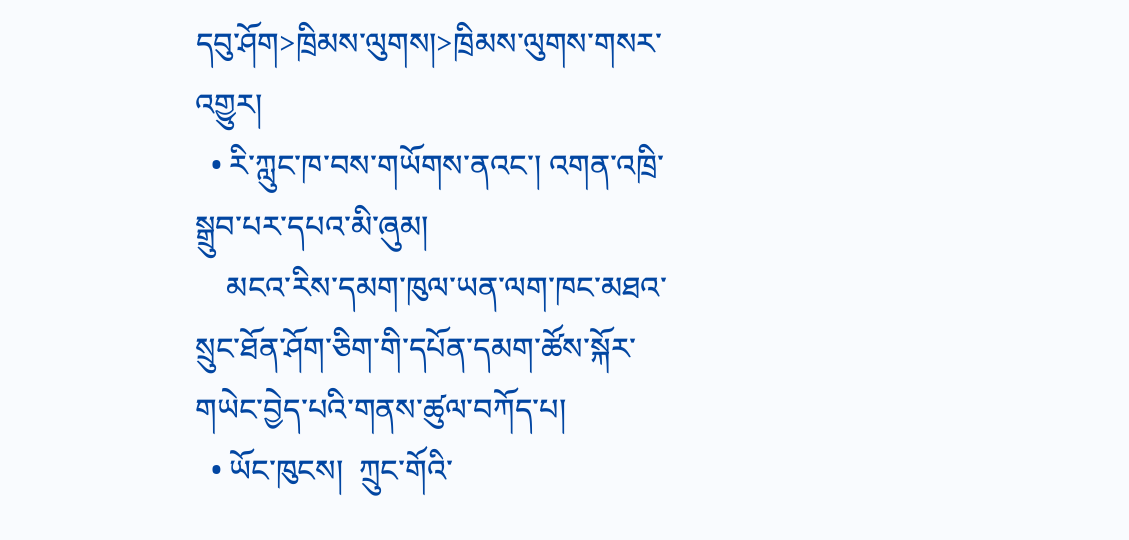དབུ་ཤོག>ཁྲིམས་ལུགས།>ཁྲིམས་ལུགས་གསར་འགྱུར།
  • རི་ཀླུང་ཁ་བས་གཡོགས་ནའང་། འགན་འཁྲི་སྒྲུབ་པར་དཔའ་མི་ཞུམ།
    མངའ་རིས་དམག་ཁུལ་ཡན་ལག་ཁང་མཐའ་སྲུང་ཐོན་ཤོག་ཅིག་གི་དཔོན་དམག་ཚོས་སྐོར་གཡེང་བྱེད་པའི་གནས་ཚུལ་བཀོད་པ།
  • ཡོང་ཁུངས།  ཀྲུང་གོའི་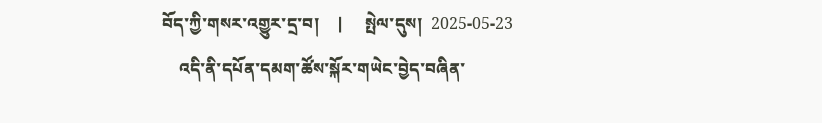བོད་ཀྱི་གསར་འགྱུར་དྲ་བ།    |     སྤེལ་དུས།  2025-05-23
    འདི་ནི་དཔོན་དམག་ཚོས་སྐོར་གཡེང་བྱེད་བཞིན་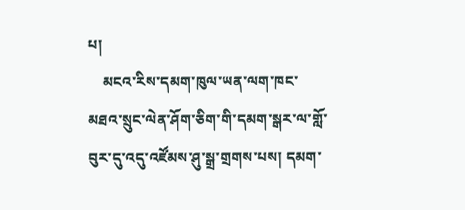པ།
    མངའ་རིས་དམག་ཁུལ་ཡན་ལག་ཁང་མཐའ་སྲུང་ལེན་ཤོག་ཅིག་གི་དམག་སྒར་ལ་གློ་བུར་དུ་འདུ་འཛོམས་ཤུ་སྒྲ་གྲགས་པས། དམག་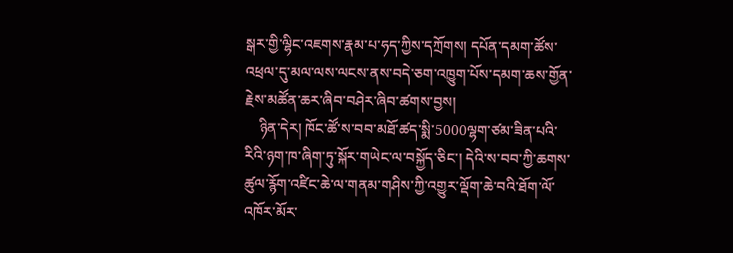སྒར་གྱི་ལྷིང་འཇགས་རྣམ་པ་ཧད་ཀྱིས་དཀྲོགས། དཔོན་དམག་ཚོས་འཕྲལ་དུ་མལ་ལས་ལངས་ནས་བདེ་ཅག་འཁྱུག་པོས་དམག་ཆས་གྱོན་རྗེས་མཚོན་ཆར་ཞིབ་བཤེར་ཞིབ་ཚགས་བྱས།
    ཉིན་དེར། ཁོང་ཚོ་ས་བབ་མཐོ་ཚད་སྨི་5000ལྷག་ཙམ་ཟིན་པའི་རིའི་ཉག་ཁ་ཞིག་ཏུ་སྐོར་གཡེང་ལ་བསྐྱོད་ཅིང་། དེའི་ས་བབ་ཀྱི་ཆགས་ཚུལ་རྙོག་འཛིང་ཆེ་ལ་གནམ་གཤིས་ཀྱི་འགྱུར་ལྡོག་ཆེ་བའི་ཐོག་ལོ་འཁོར་མོར་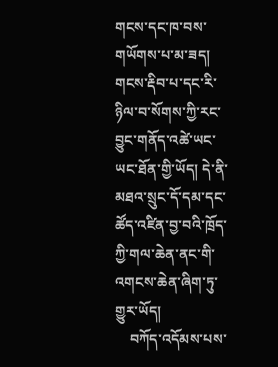གངས་དང་ཁ་བས་གཡོགས་པ་མ་ཟད། གངས་རྡིབ་པ་དང་རི་ཉིལ་བ་སོགས་ཀྱི་རང་བྱུང་གནོད་འཚེ་ཡང་ཡང་ཐོན་གྱི་ཡོད། དེ་ནི་མཐའ་སྲུང་དོ་དམ་དང་ཚོད་འཛིན་བྱ་བའི་ཁྲོད་ཀྱི་གལ་ཆེན་ནང་གི་འགངས་ཆེན་ཞིག་ཏུ་གྱུར་ཡོད།
    བཀོད་འདོམས་པས་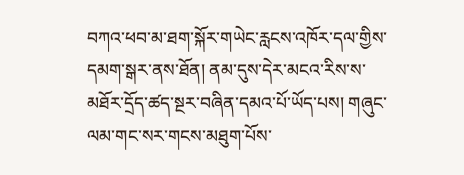བཀའ་ཕབ་མ་ཐག་སྐོར་གཡེང་རླངས་འཁོར་དལ་གྱིས་དམག་སྒར་ནས་ཐོན། ནམ་དུས་དེར་མངའ་རིས་ས་མཐོར་དྲོད་ཚད་སྔར་བཞིན་དམའ་པོ་ཡོད་པས། གཞུང་ལམ་གང་སར་གངས་མཐུག་པོས་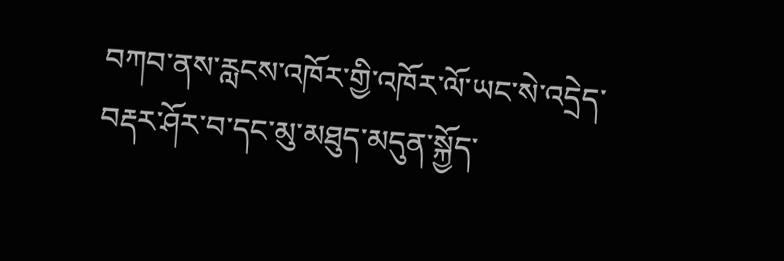བཀབ་ནས་རླངས་འཁོར་གྱི་འཁོར་ལོ་ཡང་སེ་འདྲེད་བརྡར་ཤོར་བ་དང་མུ་མཐུད་མདུན་སྐྱོད་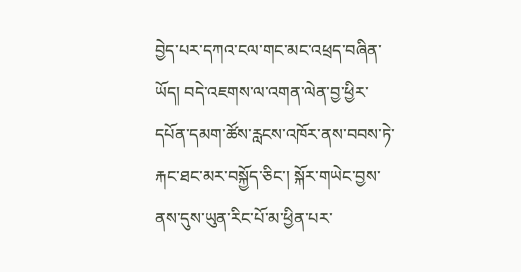བྱེད་པར་དཀའ་ངལ་གང་མང་འཕྲད་བཞིན་ཡོད། བདེ་འཇགས་ལ་འགན་ལེན་བྱ་ཕྱིར་དཔོན་དམག་ཚོས་རླངས་འཁོར་ནས་བབས་ཏེ་རྐང་ཐང་མར་བསྐྱོད་ཅིང་། སྐོར་གཡེང་བྱས་ནས་དུས་ཡུན་རིང་པོ་མ་ཕྱིན་པར་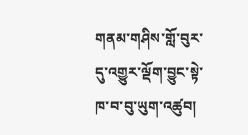གནམ་གཤིས་གློ་བུར་དུ་འགྱུར་ལྡོག་བྱུང་སྟེ་ཁ་བ་བུ་ཡུག་འཚུབ།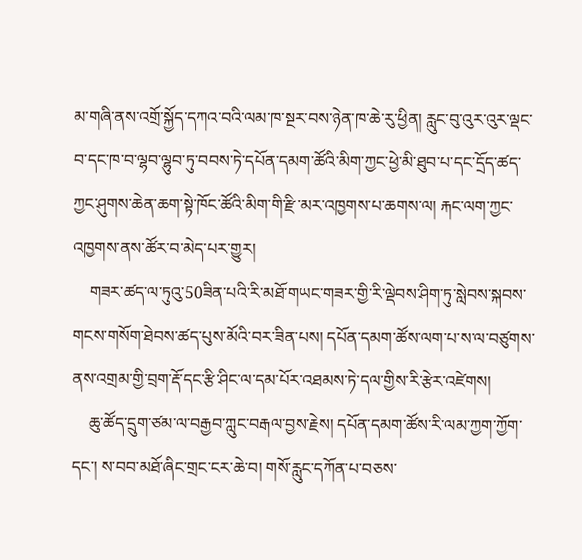མ་གཞི་ནས་འགྲོ་སྐྱོད་དཀའ་བའི་ལམ་ཁ་སྔར་བས་ཉེན་ཁ་ཆེ་རུ་ཕྱིན། རླུང་བུ་འུར་འུར་ལྡང་བ་དང་ཁ་བ་ལྷབ་ལྷུབ་ཏུ་བབས་ཏེ་དཔོན་དམག་ཚོའི་མིག་ཀྱང་ཕྱེ་མི་ཐུབ་པ་དང་དྲོད་ཚད་ཀྱང་ཤུགས་ཆེན་ཆག་སྟེ་ཁོང་ཚོའི་མིག་གི་རྫི་མར་འཁྱགས་པ་ཆགས་ལ། རྐང་ལག་ཀྱང་འཁྱགས་ནས་ཚོར་བ་མེད་པར་གྱུར།
    གཟར་ཚད་ལ་ཏུའུ་50ཟིན་པའི་རི་མཐོ་གཡང་གཟར་གྱི་རི་ལྡེབས་ཤིག་ཏུ་སླེབས་སྐབས་གངས་གསོག་ཐེབས་ཚད་པུས་མོའི་བར་ཟིན་པས། དཔོན་དམག་ཚོས་ལག་པ་ས་ལ་བཙུགས་ནས་འགྲམ་གྱི་བྲག་རྡོ་དང་རྩི་ཤིང་ལ་དམ་པོར་འཐམས་ཏེ་དལ་གྱིས་རི་རྩེར་འཛེགས།
    ཆུ་ཚོད་དྲུག་ཙམ་ལ་བརྒྱབ་ཀླུང་བརྒལ་བྱས་རྗེས། དཔོན་དམག་ཚོས་རི་ལམ་ཀྱག་ཀྱོག་དང་། ས་བབ་མཐོ་ཞིང་གྲང་ངར་ཆེ་བ། གསོ་རླུང་དཀོན་པ་བཅས་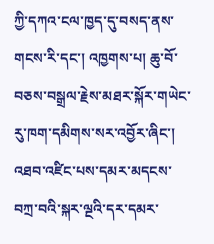ཀྱི་དཀའ་ངལ་ཁྱད་དུ་བསད་ནས་གངས་རི་དང་། འཁྱགས་པ། ཆུ་བོ་བཅས་བསྒྲལ་རྗེས་མཐར་སྐོར་གཡེང་རུ་ཁག་དམིགས་སར་འབྱོར་ཞིང་། འཐབ་འཛིང་པས་དམར་མདངས་བཀྲ་བའི་སྐར་ལྔའི་དར་དམར་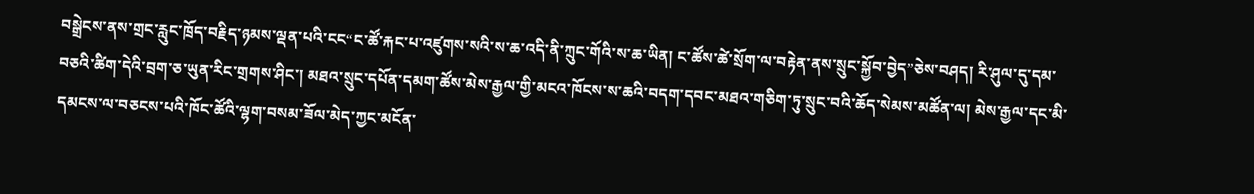བསྒྲེངས་ནས་གྲང་རླུང་ཁྲོད་བརྗིད་ཉམས་ལྡན་པའི་ངང“ང་ཚོ་རྐང་པ་འཛུགས་སའི་ས་ཆ་འདི་ནི་ཀྲུང་གོའི་ས་ཆ་ཡིན། ང་ཚོས་ཚེ་སྲོག་ལ་བརྟེན་ནས་སྲུང་སྐྱོབ་བྱེད”ཅེས་བཤད། རི་ཤུལ་དུ་དམ་བཅའི་ཚིག་དེའི་བྲག་ཅ་ཡུན་རིང་གྲགས་ཤིང་། མཐའ་སྲུང་དཔོན་དམག་ཚོས་མེས་རྒྱལ་གྱི་མངའ་ཁོངས་ས་ཆའི་བདག་དབང་མཐའ་གཅིག་ཏུ་སྲུང་བའི་ཆོད་སེམས་མཚོན་ལ། མེས་རྒྱལ་དང་མི་དམངས་ལ་བཅངས་པའི་ཁོང་ཚོའི་ལྷག་བསམ་ཟོལ་མེད་ཀྱང་མངོན་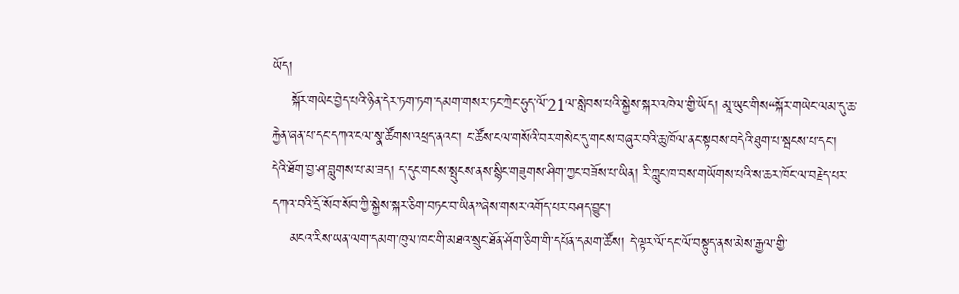ཡོད།
    སྐོར་གཡེང་བྱེད་པའི་ཉིན་དེར་ཏག་ཏག་དམག་གསར་ཏང་ཀྲེང་ཧུད་ལོ་21ལ་སླེབས་པའི་སྐྱེས་སྐར་འཁེལ་གྱི་ཡོད། མཱ་ཡུང་གིས“སྐོར་གཡེང་ལམ་དུ་ཆ་རྐྱེན་ཞན་པ་དང་དཀའ་ངལ་སྣ་ཚོགས་འཕྲད་ནའང་། ང་ཚོས་ངལ་གསོའི་བར་གསེང་དུ་གངས་བཞུར་བའི་ཆུ་ཁོལ་ནང་སྟབས་བདེའི་ཐུག་པ་སྦངས་པ་དང་། དེའི་ཐོག་བྱ་ཤ་བླུགས་པ་མ་ཟད། ད་དུང་གངས་སྤུངས་ནས་སྙིང་གཟུགས་ཤིག་ཀྱང་བཟོས་པ་ཡིན། རི་ཀླུང་ཁ་བས་གཡོགས་པའི་ས་ཆར་ཁོང་ལ་བརྗེད་པར་དཀའ་བའི་དྲོ་སོབ་སོབ་ཀྱི་སྐྱེས་སྐར་ཅིག་བཏང་བ་ཡིན”ཞེས་གསར་འགོད་པར་བཤད་བྱུང་།
    མངའ་རིས་ཡན་ལག་དམག་ཁུལ་ཁང་གི་མཐའ་སྲུང་ཐོན་ཤོག་ཅིག་གི་དཔོན་དམག་ཚོས། དེ་ལྟར་ལོ་དང་ལོ་བསྟུད་ནས་མེས་རྒྱལ་གྱི་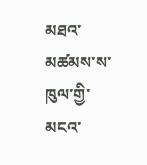མཐའ་མཚམས་ས་ཁུལ་གྱི་མངའ་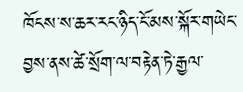ཁོངས་ས་ཆར་རང་ཉིད་ངོ་མས་སྐོར་གཡེང་བྱས་ནས་ཚེ་སྲོག་ལ་བརྟེན་ཏེ་རྒྱལ་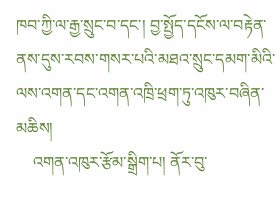ཁབ་ཀྱི་ལ་རྒྱ་སྲུང་བ་དང་། བྱ་སྤྱོད་དངོས་ལ་བརྟེན་ནས་དུས་རབས་གསར་པའི་མཐའ་སྲུང་དམག་མིའི་ལས་འགན་དང་འགན་འཁྲི་ཕྲག་ཏུ་འཁུར་བཞིན་མཆིས།
    འགན་འཁུར་རྩོམ་སྒྲིག་པ། ནོར་བུ་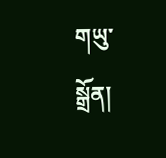གཡུ་སྒྲོན།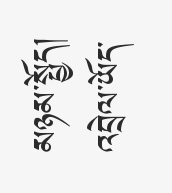མཉམ་སྤྱོད།
འབྲེལ་ཡོད་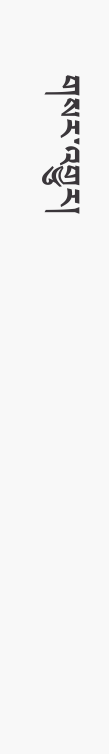གསར་འགྱུར།